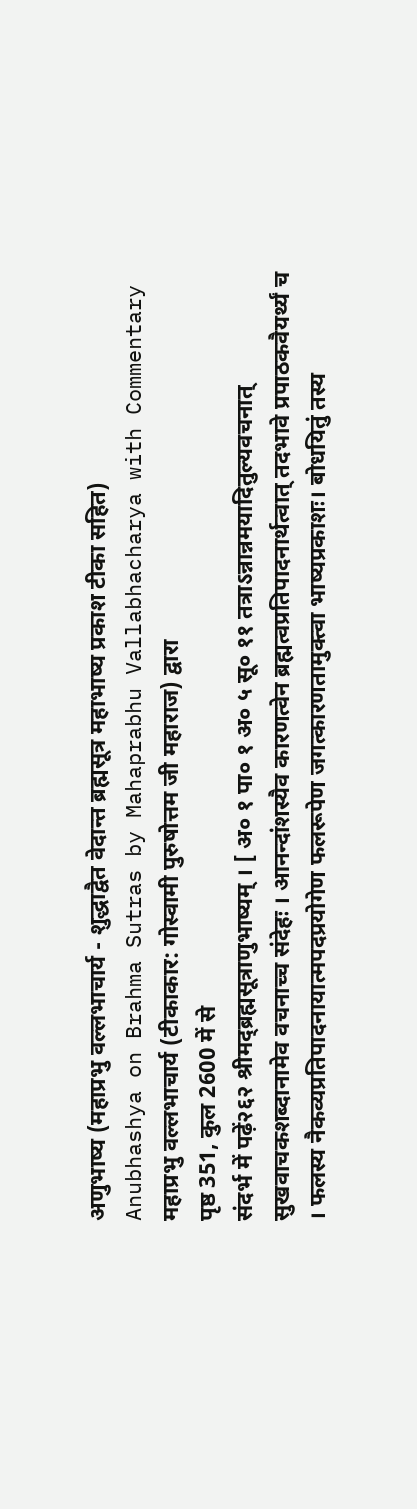अणुभाष्य (महाप्रभु वल्लभाचार्य - शुद्धाद्वैत वेदान्त ब्रह्मसूत्र महाभाष्य प्रकाश टीका सहित)
Anubhashya on Brahma Sutras by Mahaprabhu Vallabhacharya with Commentary
महाप्रभु वल्लभाचार्य (टीकाकार: गोस्वामी पुरुषोत्तम जी महाराज) द्वारा
पृष्ठ 351, कुल 2600 में से
संदर्भ में पढ़ें२६२ श्रीमद्ब्रह्मसूत्राणुभाष्यम् । [ अ० १ पा० १ अ० ५ सू० ११ तत्राऽन्नान्नमयादितुल्यवचनात् सुखवाचकशब्दानामेव वचनाच्च संदेहः । आनन्दांशस्यैव कारणत्वेन ब्रह्मत्वप्रतिपादनार्थत्वात् तदभावे प्रपाठकवैयर्थ्यं च । फलस्य नैकव्यप्रतिपादनायात्मपदप्रयोगेण फलरूपेण जगत्कारणतामुक्त्वा भाष्यप्रकाशः। बोधयितुं तस्य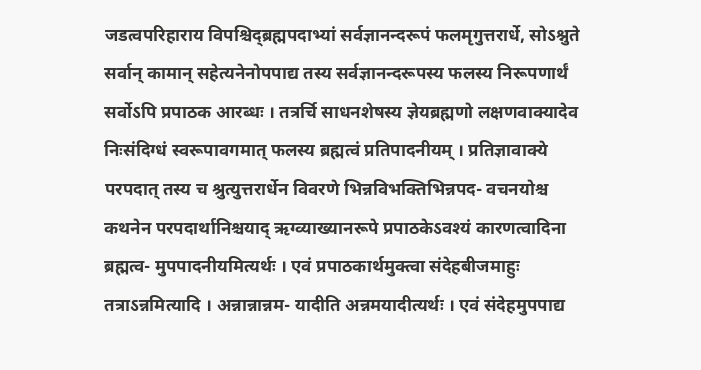जडत्वपरिहाराय विपश्चिद्ब्रह्मपदाभ्यां सर्वज्ञानन्दरूपं फलमृगुत्तरार्धे, सोऽश्नुते सर्वान् कामान् सहेत्यनेनोपपाद्य तस्य सर्वज्ञानन्दरूपस्य फलस्य निरूपणार्थं सर्वोऽपि प्रपाठक आरब्धः । तत्रर्चि साधनशेषस्य ज्ञेयब्रह्मणो लक्षणवाक्यादेव निःसंदिग्धं स्वरूपावगमात् फलस्य ब्रह्मत्वं प्रतिपादनीयम् । प्रतिज्ञावाक्ये परपदात् तस्य च श्रुत्युत्तरार्धेन विवरणे भिन्नविभक्तिभिन्नपद- वचनयोश्च कथनेन परपदार्थानिश्चयाद् ऋग्व्याख्यानरूपे प्रपाठकेऽवश्यं कारणत्वादिना ब्रह्मत्व- मुपपादनीयमित्यर्थः । एवं प्रपाठकार्थमुक्त्वा संदेहबीजमाहुः तत्राऽन्नमित्यादि । अन्नान्नान्नम- यादीति अन्नमयादीत्यर्थः । एवं संदेहमुपपाद्य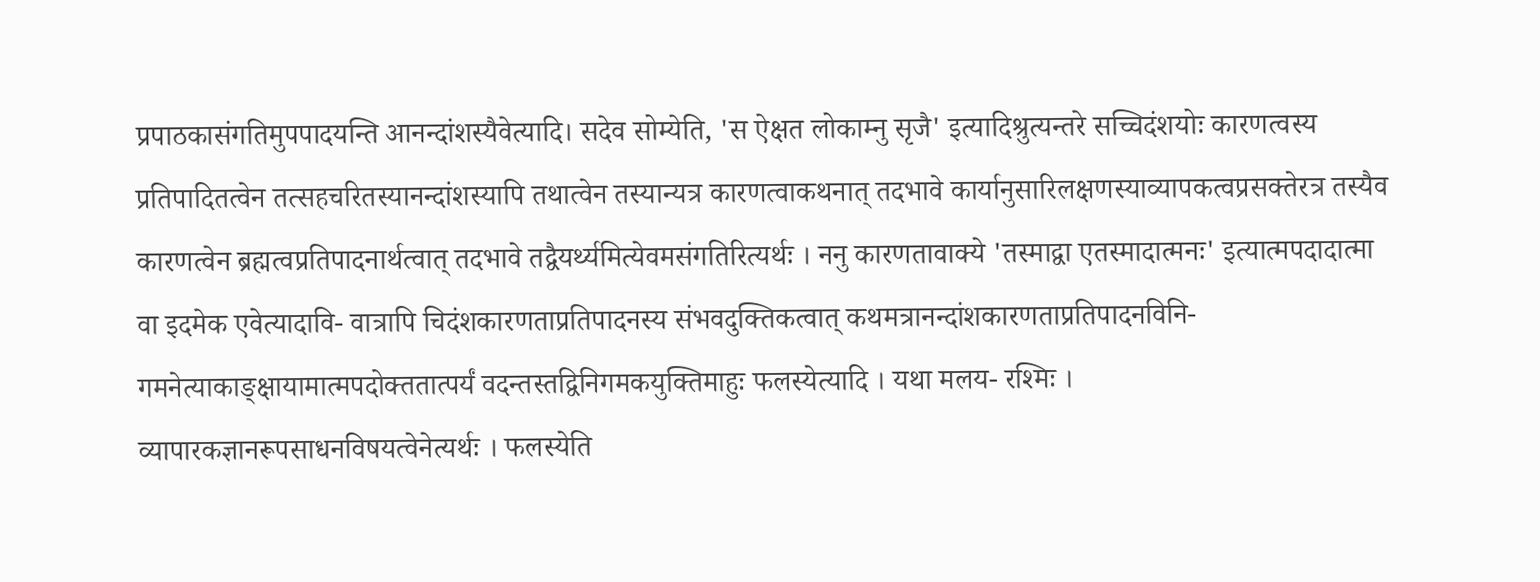प्रपाठकासंगतिमुपपादयन्ति आनन्दांशस्यैवेत्यादि। सदेव सोम्येति, 'स ऐक्षत लोकाम्नु सृजै' इत्यादिश्रुत्यन्तरे सच्चिदंशयोः कारणत्वस्य प्रतिपादितत्वेन तत्सहचरितस्यानन्दांशस्यापि तथात्वेन तस्यान्यत्र कारणत्वाकथनात् तदभावे कार्यानुसारिलक्षणस्याव्यापकत्वप्रसक्तेरत्र तस्यैव कारणत्वेन ब्रह्मत्वप्रतिपादनार्थत्वात् तदभावे तद्वैयर्थ्यमित्येवमसंगतिरित्यर्थः । ननु कारणतावाक्ये 'तस्माद्वा एतस्मादात्मनः' इत्यात्मपदादात्मा वा इदमेक एवेत्यादावि- वात्रापि चिदंशकारणताप्रतिपादनस्य संभवदुक्तिकत्वात् कथमत्रानन्दांशकारणताप्रतिपादनविनि- गमनेत्याकाङ्क्षायामात्मपदोक्ततात्पर्यं वदन्तस्तद्विनिगमकयुक्तिमाहुः फलस्येत्यादि । यथा मलय- रश्मिः । व्यापारकज्ञानरूपसाधनविषयत्वेनेत्यर्थः । फलस्येति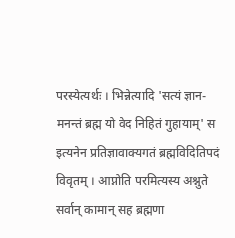परस्येत्यर्थः । भिन्नेत्यादि 'सत्यं ज्ञान- मनन्तं ब्रह्म यो वेद निहितं गुहायाम्' स इत्यनेन प्रतिज्ञावाक्यगतं ब्रह्मविदितिपदं विवृतम् । आप्नोति परमित्यस्य अश्नुते सर्वान् कामान् सह ब्रह्मणा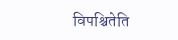विपश्चितेति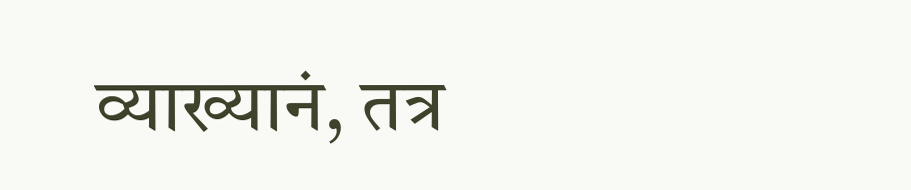व्याख्यानं, तत्र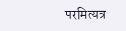परमित्यत्र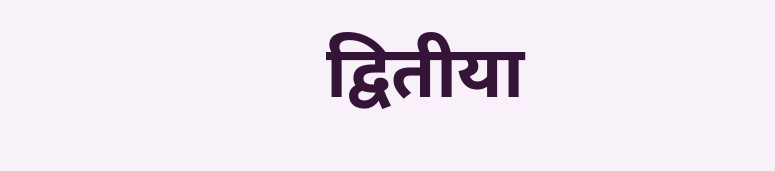द्वितीया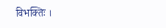विभक्तिः ।